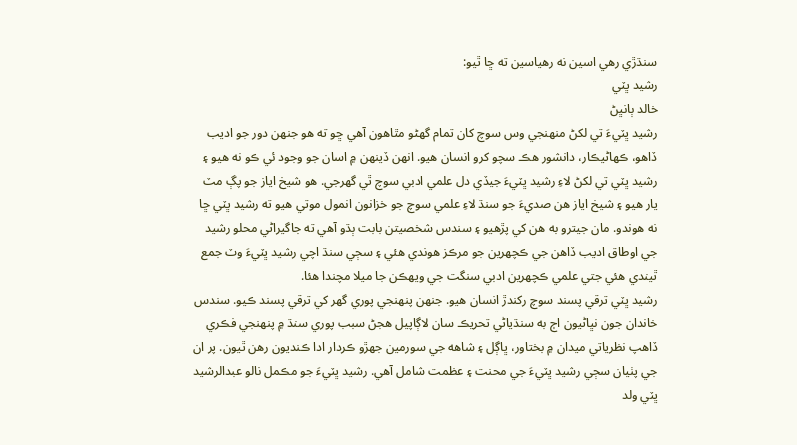سنڌڙي رهي اسين نه رهياسين ته ڇا ٿيو:
رشيد ڀٽي
خالد ٻانڀڻ
رشيد ڀٽيءَ تي لکڻ منهنجي وس سوچ کان تمام گهڻو مٿاهون آهي ڇو ته هو جنهن دور جو اديب ڏاهو، ڪهاڻيڪار، دانشور هڪ سچو کرو انسان هيو. انهن ڏينهن ۾ اسان جو وجود ئي ڪو نه هيو ۽ رشيد ڀٽي تي لکڻ لاءِ رشيد ڀٽيءَ جيڏي دل علمي ادبي سوچ ٿي گهرجي. هو شيخ اياز جو پڳ مٽ يار هيو ۽ شيخ اياز هن صديءَ جو سنڌ لاءِ علمي سوچ جو خزانون انمول موتي هيو ته رشيد ڀٽي ڇا نه هوندو. مان جيترو به هن کي پڙهيو ۽ سندس شخصيتن بابت ٻڌو آهي ته جاگيراڻي محلو رشيد جي اوطاق اديب ڏاهن جي ڪچهرين جو مرڪز هوندي هئي ۽ سڄي سنڌ اچي رشيد ڀٽيءَ وٽ جمع ٿيندي هئي جتي علمي ڪچهرين ادبي سنگت جي ويهڪن جا ميلا مچندا هئا.
رشيد ڀٽي ترقي پسند سوچ رکندڙ انسان هيو. جنهن پنهنجي پوري گهر کي ترقي پسند ڪيو. سندس خاندان جون نڀاڻيون اڄ به سنڌياڻي تحريڪ سان لاڳاپيل هجڻ سبب پوري سنڌ ۾ پنهنجي فڪري ڏاهپ نظرياتي ميدان ۾ بختاور، ڀاڳل ۽ شاهه جي سورمين جهڙو ڪردار ادا ڪنديون رهن ٿيون. پر ان جي پٺيان سڄي رشيد ڀٽيءَ جي محنت ۽ عظمت شامل آهي. رشيد ڀٽيءَ جو مڪمل نالو عبدالرشيد ڀٽي ولد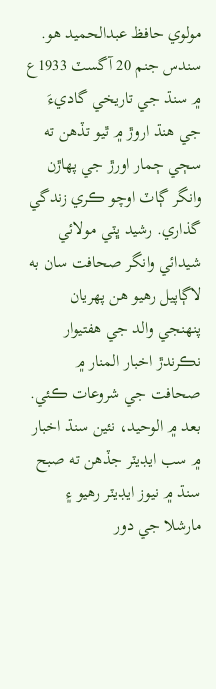مولوي حافظ عبدالحميد هو. سندس جنم 20 آگسٽ 1933ع ۾ سنڌ جي تاريخي گاديءَ جي هنڌ اروڙ ۾ ٿيو تڏهن ته سڄي ڄمار اورڙ جي پهاڙن وانگر ڳاٽ اوچو ڪري زندگي گذاري. رشيد ڀٽي مولائي شيدائي وانگر صحافت سان به لاڳاپيل رهيو هن پهريان پنهنجي والد جي هفتيوار نڪرندڙ اخبار المنار ۾ صحافت جي شروعات ڪئي. بعد ۾ الوحيد، نئين سنڌ اخبار ۾ سب ايڊيٽر جڏهن ته صبح سنڌ ۾ نيوز ايڊيٽر رهيو ۽ مارشلا جي دور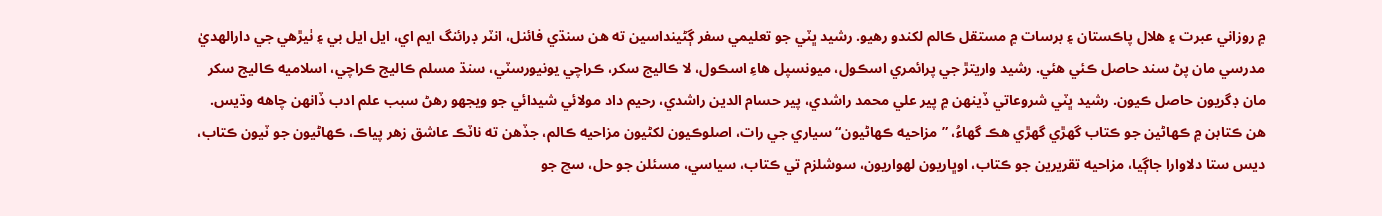۾ روزاني عبرت ۽ هلال پاڪستان ۽ برسات ۾ مستقل ڪالم لکندو رهيو. رشيد ڀٽي جو تعليمي سفر ڳڻينداسين ته هن سنڌي فائنل، انٽر ڊرائنگ ايم اي، ايل ايل بي ۽ ٺيڙهي جي دارالهديٰ مدرسي مان پڻ سند حاصل ڪئي هئي. رشيد واريتڙ جي پرائمري اسڪول، ميونسپل هاءِ اسڪول، لا ڪاليج سکر، ڪراچي يونيورسٽي، سنڌ مسلم ڪاليج ڪراچي، اسلاميه ڪاليج سکر مان ڊگريون حاصل ڪيون. رشيد ڀٽي شروعاتي ڏينهن ۾ پير علي محمد راشدي، پير حسام الدين راشدي، رحيم داد مولائي شيدائي جو ويجهو رهڻ سبب علم ادب ڏانهن چاهه وڌيس. هن ڪتابن ۾ ڪهاڻين جو ڪتاب گهڙي گهڙي هڪ گهاءُ، ”مزاحيه ڪهاڻيون“ سياري جي رات، اصلوڪيون لکڻيون مزاحيه ڪالم، جڏهن ته ناٽڪ عاشق زهر پياڪ، ڪهاڻيون جو ٽيون ڪتاب، ديس ستا دلاوارا جاڳيا، مزاحيه تقريرين جو ڪتاب، اوڀاريون لهواريون، سوشلزم تي ڪتاب، سياسي، مسئلن جو حل، سچ جو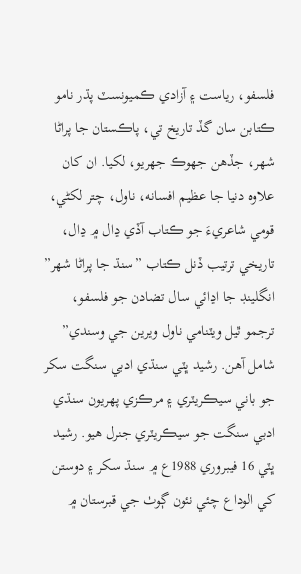فلسفو، رياست ۽ آزادي ڪميونسٽ پڌر نامو ڪتابن سان گڏ تاريخ تي، پاڪستان جا پراڻا شهر، جڏهن جهوڪ جهريو، لکيا. ان کان علاوه دنيا جا عظيم افسانه، ناول، چتر لکڻي، قومي شاعريءَ جو ڪتاب آڏي ڍال ۾ ڍال، تاريخي ترتيب ڏنل ڪتاب ”سنڌ جا پراڻا شهر” انگلينڊ جا اڍائي سال تضادن جو فلسفو، ترجمو ٿيل ويٽنامي ناول ويرين جي وسندي” شامل آهن. رشيد ڀٽي سنڌي ادبي سنگت سکر جو باني سيڪريٽري ۽ مرڪزي پهريون سنڌي ادبي سنگت جو سيڪريٽري جنرل هيو. رشيد ڀٽي 16 فيبروري 1988ع ۾ سنڌ سکر ۽ دوستن کي الوداع چئي نئون ڳوٺ جي قبرستان ۾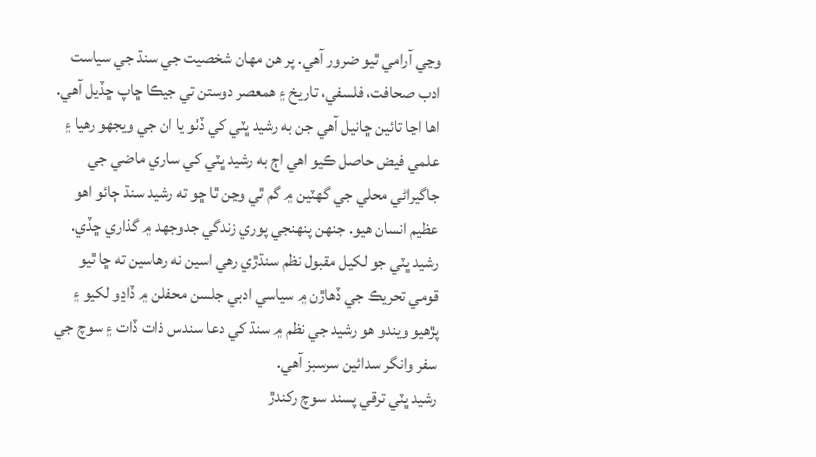وڃي آرامي ٿيو ضرور آهي. پر هن مهان شخصيت جي سنڌ جي سياست ادب صحافت، فلسفي، تاريخ ۽ همعصر دوستن تي جيڪا ڇاپ ڇڏيل آهي. اها اڃا تائين ڇانيل آهي جن به رشيد ڀٽي کي ڏٺو يا ان جي ويجهو رهيا ۽ علمي فيض حاصل ڪيو اهي اڄ به رشيد ڀٽي کي ساري ماضي جي جاگيراڻي محلي جي گهٽين ۾ گم ٿي وڃن ٿا ڇو ته رشيد سنڌ ڄائو اهو عظيم انسان هيو. جنهن پنهنجي پوري زندگي جدوجهد ۾ گذاري ڇڏي. رشيد ڀٽي جو لکيل مقبول نظم سنڌڙي رهي اسين نه رهاسين ته ڇا ٿيو قومي تحريڪ جي ڏهاڙن ۾ سياسي ادبي جلسن محفلن ۾ ڏاڍو لکيو ۽ پڙهيو ويندو هو رشيد جي نظم ۾ سنڌ کي دعا سندس ذات ڏات ۽ سوچ جي سفر وانگر سدائين سرسبز آهي.
رشيد ڀٽي ترقي پسند سوچ رکندڙ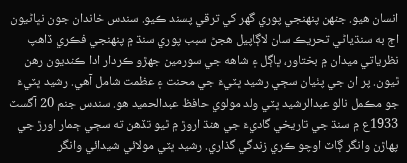انسان هيو. جنهن پنهنجي پوري گهر کي ترقي پسند ڪيو. سندس خاندان جون نڀاڻيون اڄ به سنڌياڻي تحريڪ سان لاڳاپيل هجڻ سبب پوري سنڌ ۾ پنهنجي فڪري ڏاهپ نظرياتي ميدان ۾ بختاور، ڀاڳل ۽ شاهه جي سورمين جهڙو ڪردار ادا ڪنديون رهن ٿيون. پر ان جي پٺيان سڄي رشيد ڀٽيءَ جي محنت ۽ عظمت شامل آهي. رشيد ڀٽيءَ جو مڪمل نالو عبدالرشيد ڀٽي ولد مولوي حافظ عبدالحميد هو. سندس جنم 20 آگسٽ 1933ع ۾ سنڌ جي تاريخي گاديءَ جي هنڌ اروڙ ۾ ٿيو تڏهن ته سڄي ڄمار اورڙ جي پهاڙن وانگر ڳاٽ اوچو ڪري زندگي گذاري. رشيد ڀٽي مولائي شيدائي وانگر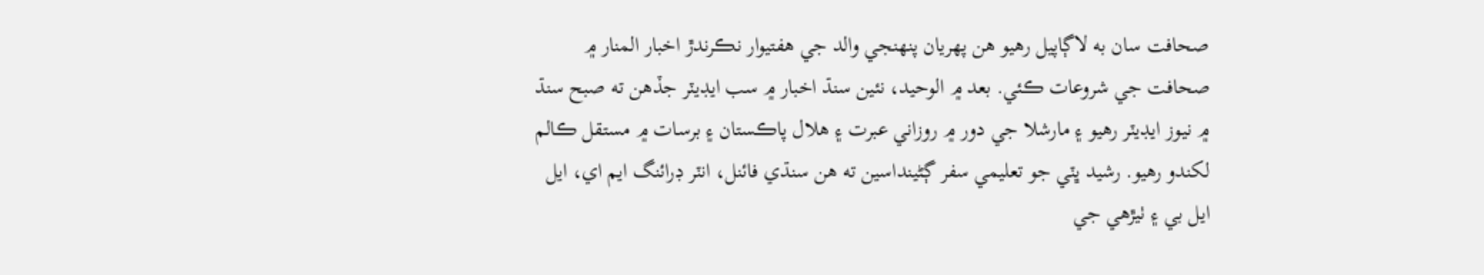صحافت سان به لاڳاپيل رهيو هن پهريان پنهنجي والد جي هفتيوار نڪرندڙ اخبار المنار ۾ صحافت جي شروعات ڪئي. بعد ۾ الوحيد، نئين سنڌ اخبار ۾ سب ايڊيٽر جڏهن ته صبح سنڌ ۾ نيوز ايڊيٽر رهيو ۽ مارشلا جي دور ۾ روزاني عبرت ۽ هلال پاڪستان ۽ برسات ۾ مستقل ڪالم لکندو رهيو. رشيد ڀٽي جو تعليمي سفر ڳڻينداسين ته هن سنڌي فائنل، انٽر ڊرائنگ ايم اي، ايل ايل بي ۽ ٺيڙهي جي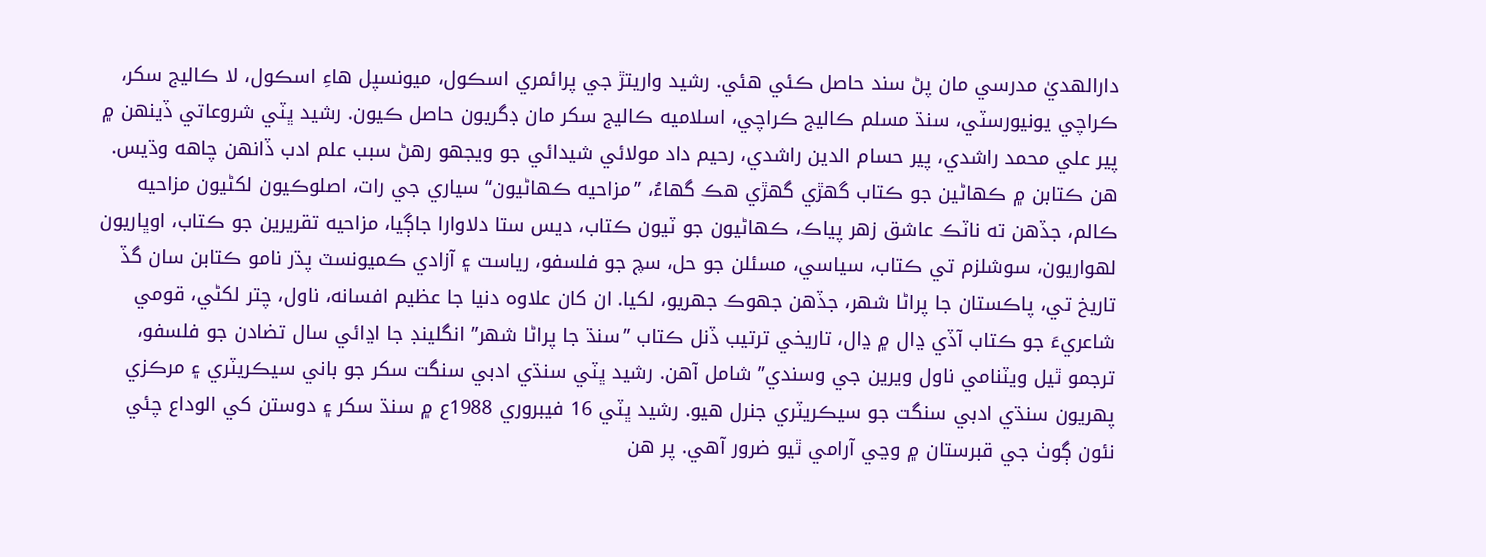دارالهديٰ مدرسي مان پڻ سند حاصل ڪئي هئي. رشيد واريتڙ جي پرائمري اسڪول، ميونسپل هاءِ اسڪول، لا ڪاليج سکر، ڪراچي يونيورسٽي، سنڌ مسلم ڪاليج ڪراچي، اسلاميه ڪاليج سکر مان ڊگريون حاصل ڪيون. رشيد ڀٽي شروعاتي ڏينهن ۾ پير علي محمد راشدي، پير حسام الدين راشدي، رحيم داد مولائي شيدائي جو ويجهو رهڻ سبب علم ادب ڏانهن چاهه وڌيس. هن ڪتابن ۾ ڪهاڻين جو ڪتاب گهڙي گهڙي هڪ گهاءُ، ”مزاحيه ڪهاڻيون“ سياري جي رات، اصلوڪيون لکڻيون مزاحيه ڪالم، جڏهن ته ناٽڪ عاشق زهر پياڪ، ڪهاڻيون جو ٽيون ڪتاب، ديس ستا دلاوارا جاڳيا، مزاحيه تقريرين جو ڪتاب، اوڀاريون لهواريون، سوشلزم تي ڪتاب، سياسي، مسئلن جو حل، سچ جو فلسفو، رياست ۽ آزادي ڪميونسٽ پڌر نامو ڪتابن سان گڏ تاريخ تي، پاڪستان جا پراڻا شهر، جڏهن جهوڪ جهريو، لکيا. ان کان علاوه دنيا جا عظيم افسانه، ناول، چتر لکڻي، قومي شاعريءَ جو ڪتاب آڏي ڍال ۾ ڍال، تاريخي ترتيب ڏنل ڪتاب ”سنڌ جا پراڻا شهر” انگلينڊ جا اڍائي سال تضادن جو فلسفو، ترجمو ٿيل ويٽنامي ناول ويرين جي وسندي” شامل آهن. رشيد ڀٽي سنڌي ادبي سنگت سکر جو باني سيڪريٽري ۽ مرڪزي پهريون سنڌي ادبي سنگت جو سيڪريٽري جنرل هيو. رشيد ڀٽي 16 فيبروري 1988ع ۾ سنڌ سکر ۽ دوستن کي الوداع چئي نئون ڳوٺ جي قبرستان ۾ وڃي آرامي ٿيو ضرور آهي. پر هن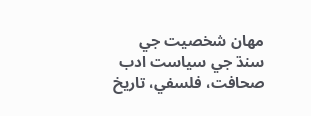مهان شخصيت جي سنڌ جي سياست ادب صحافت، فلسفي، تاريخ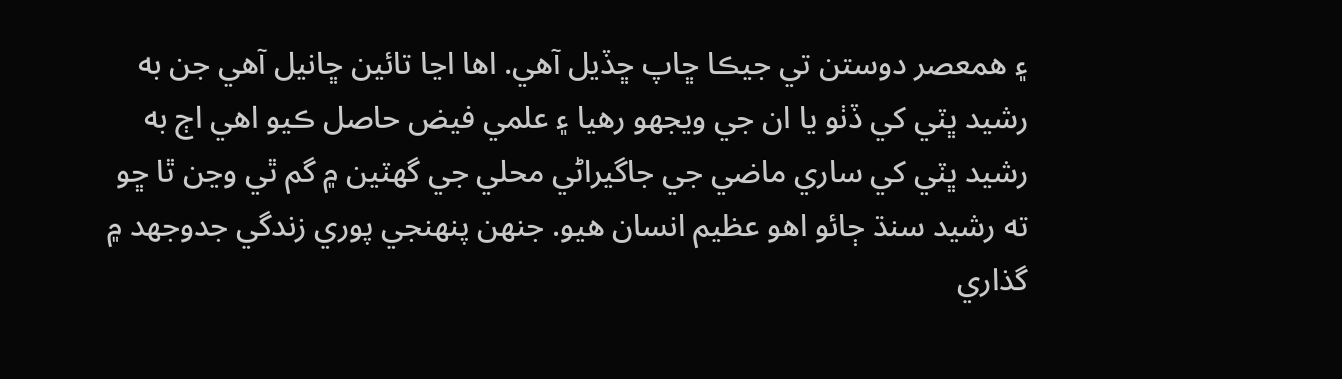۽ همعصر دوستن تي جيڪا ڇاپ ڇڏيل آهي. اها اڃا تائين ڇانيل آهي جن به رشيد ڀٽي کي ڏٺو يا ان جي ويجهو رهيا ۽ علمي فيض حاصل ڪيو اهي اڄ به رشيد ڀٽي کي ساري ماضي جي جاگيراڻي محلي جي گهٽين ۾ گم ٿي وڃن ٿا ڇو ته رشيد سنڌ ڄائو اهو عظيم انسان هيو. جنهن پنهنجي پوري زندگي جدوجهد ۾ گذاري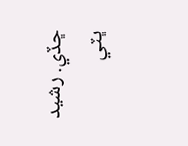ڇڏي. رشيد ڀٽي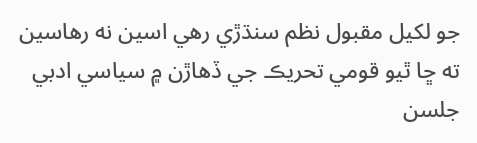جو لکيل مقبول نظم سنڌڙي رهي اسين نه رهاسين ته ڇا ٿيو قومي تحريڪ جي ڏهاڙن ۾ سياسي ادبي جلسن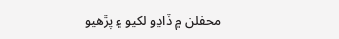محفلن ۾ ڏاڍو لکيو ۽ پڙهيو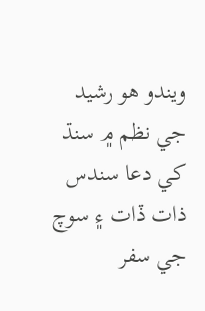ويندو هو رشيد جي نظم ۾ سنڌ کي دعا سندس ذات ڏات ۽ سوچ جي سفر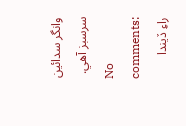وانگر سدائين سرسبز آهي.
No comments:
راءِ ڏيندا